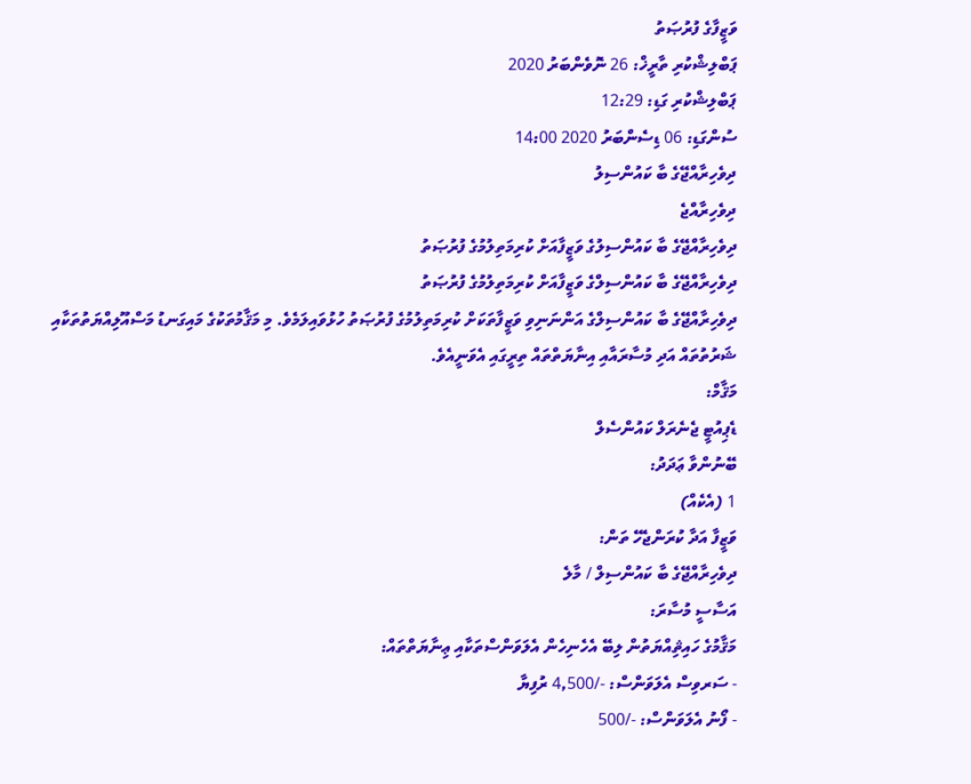ވަޒީފާގެ ފުރުޞަތު
ޕަބްލިޝްކުރި ތާރީޚް: 26 ނޮވެންބަރު 2020
ޕަބްލިޝްކުރި ގަޑި: 12:29
ސުންގަޑި: 06 ޑިސެންބަރު 2020 14:00
ދިވެހިރާއްޖޭގެ ބާ ކައުންސިލު
ދިވެހިރާއްޖެ
ދިވެހިރާއްޖޭގެ ބާ ކައުންސިލުގެ ވަޒީފާއަށް ކުރިމަތިލުމުގެ ފުރުޞަތު
ދިވެހިރާއްޖޭގެ ބާ ކައުންސިލްގެ ވަޒީފާއަށް ކުރިމަތިލުމުގެ ފުރުޞަތު
ދިވެހިރާއްޖޭގެ ބާ ކައުންސިލްގެ އަންނަނިވި ވަޒީފާތަކަށް ކުރިމަތިލުމުގެ ފުރުޞަތު ހުޅުވައިލަމެވެ. މި މަޤާމުތަކުގެ މައިގަނޑު މަސްއޫލިއްޔަތުތަކާއި ޝަރުތުތައް އަދި މުސާރައާއި އިނާޔަތްތައް ތިރީގައި އެވަނީއެވެ.
މަޤާމް:
ޑެޕިއުޓީ ޖެނެރަލް ކައުންސެލް
ބޭނުންވާ ޢަދަދު:
1 (އެކެއް)
ވަޒީފާ އަދާ ކުރަންޖެހޭ ތަން:
ދިވެހިރާއްޖޭގެ ބާ ކައުންސިލް / މާލެ
އަސާސީ މުސާރަ:
މަޤާމުގެ ހައިޘިއްޔަތުން ލިބޭ އެހެނިހެން އެލަވަންސްތަކާއި ޢިނާޔަތްތައް:
- ސަރވިސް އެލަވަންސް: -/4,500 ރުފިޔާ
- ފޯނު އެލަވަންސް: -/500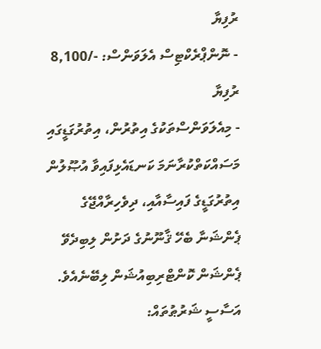ރުފިޔާ
- ނޮންޕްރެކްޓިސް އެލަވަންސް: -/8,100 ރުފިޔާ
- މިއެލަވަންސްތަކުގެ އިތުރުން، އިތުރުގަޑީގައި މަސައްކަތްކުރާނަމަ ކަނޑައެޅިފައިވާ އުޞޫލުން އިތުރުގަޑީގެ ފައިސާއާއި، ދިވެހިރާއްޖޭގެ ޕެންޝަނާ ބެހޭ ޤާނޫނުގެ ދަށުން ލިބިދެވޭ ޕެންޝަން ކޮންޓްރިބިއުޝަން ލިބޭނެއެވެ.
އަސާސީ ޝަރުޠުތައް: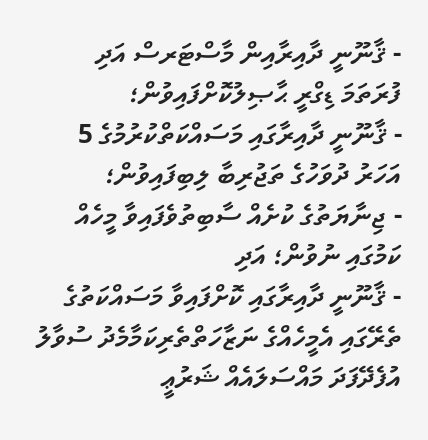- ޤާނޫނީ ދާއިރާއިން މާސްޓަރސް އަދި ފުރަތަމަ ޑިގްރީ ޙާޞިލުކޮށްފައިވުން؛
- ޤާނޫނީ ދާއިރާގައި މަސައްކަތްކުރުމުގެ 5 އަހަރު ދުވަހުގެ ތަޖުރިބާ ލިބިފައިވުން؛
- ޖިނާޔަތުގެ ކުށެއް ސާބިތުވެފައިވާ މީހެއް ކަމުގައި ނުވުން؛ އަދި
- ޤާނޫނީ ދާއިރާގައި ކޮށްފައިވާ މަސައްކަތުގެ ތެރޭގައި އެމީހެއްގެ ނަޒާހަތްތެރިކަމާމެދު ސުވާލު އުފެދޭފަދަ މައްސަލައެއް ޝަރުޢީ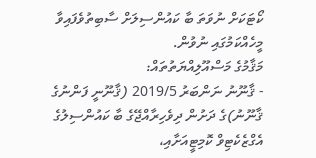ކޯޓަކަށް ނުވަތަ ބާ ކައުންސިލަށް ސާބިތުވެފައިވާ މީހެއްކަމުގައި ނުވުން.
މަޤާމުގެ މަސްއޫލިއްޔަތުތައް:
- ޤާނޫނު ނަންބަރު 2019/5 (ޤާނޫނީ ފަންނުގެ ޤާނޫނު)ގެ ދަށުން ދިވެހިރާއްޖޭގެ ބާ ކައުންސިލުގެ އެގްޒެކެޓިވް ކޮމިޓީއަށާއި،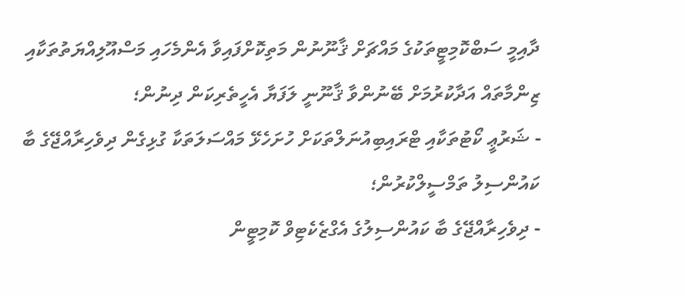ދާއިމީ ސަބްކޮމިޓީތަކުގެ މައްޗަށް ޤާނޫނުން މަތިކޮށްފައިވާ އެންމެހައި މަސްއޫލިއްޔަތުތަކާއި ޒިންމާތައް އަދާކުރުމަށް ބޭނުންވާ ޤާނޫނީ ލަފަޔާ އެހީތެރިކަން ދިނުން؛
- ޝަރުޢީ ކޯޓުތަކާއި ޓްރައިބިއުނަލްތަކަށް ހުށަހެޅޭ މައްސަލަތަކާ ގުޅިގެން ދިވެހިރާއްޖޭގެ ބާ ކައުންސިލު ތަމްސީލްކުރުން؛
- ދިވެހިރާއްޖޭގެ ބާ ކައުންސިލުގެ އެގްޒެކެޓިވް ކޮމިޓީން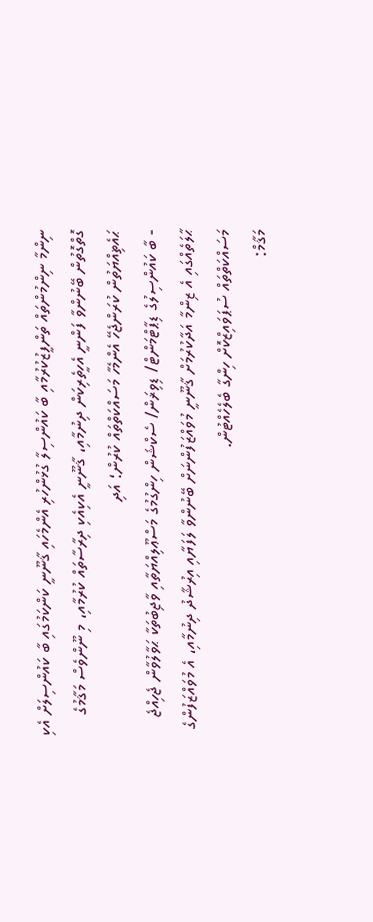ނިންމާ ނިންމުންތައް ތަންފީޒުކުރުމާއި ބާ ކައުންސިލާ ގުޅުންހުރި އެންމެހައި ޤާނޫނީ ކަންކަމުގައި ބާ ކައުންސިލަށް އެކި ގޮތްގޮތުން ބޭނުންވާ ފަންނީ އެހީތެރިކަން ދިނުމާއި، ޤާނޫނީ އެކިއެކި ދިރާސާތައް ކުރުމާއި، މި ނޫންވެސް މަޤާމުގެ ޙައެޡިއްޔަތުން ކުރަންޖެހޭ އެންމެހާ މަސައްކަތްތައް ކުރުން؛ އަދި
- ބާ ކައުންސިލުގެ ޑިޕާޓްމަންޓް/ ޑިވިޜަން/ ސެކްޝަން ހިންގުމުގެ މަސްޢޫލިއްޔަތާއި ވާޖިބުތަކާ ޙަވާލުވާން ޖެހިއްޖެ ޙާލަތެއްގައި އެ ޒިންމާ އަދާކުރުމަށް ޤާނޫނީ މުވައްޒަފުންނަށް ބޭނުންވާ ލަފަޔާއި އިރުޝާދު ދިނުމާއި، އެ މުވައްޒަފުންގެ މަސައްކަތްތައް ސުޕަވައިޒްކޮށް ހިންގާ ބެލެހެއްޓުން.
މަޤާމް: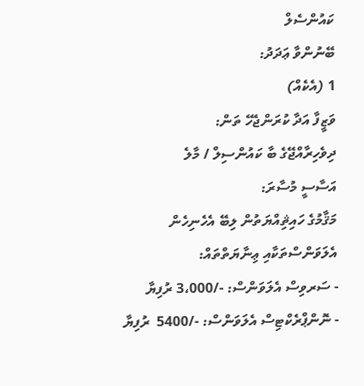ކައުންސެލް
ބޭނުންވާ ޢަދަދު:
1 (އެކެއް)
ވަޒީފާ އަދާ ކުރަންޖެހޭ ތަން:
ދިވެހިރާއްޖޭގެ ބާ ކައުންސިލް / މާލެ
އަސާސީ މުސާރަ:
މަޤާމުގެ ހައިޘިއްޔަތުން ލިބޭ އެހެނިހެން އެލަވަންސްތަކާއި ޢިނާޔަތްތައް:
- ސަރވިސް އެލަވަންސް: -/3،000 ރުފިޔާ
- ނޮންޕްރެކްޓިސް އެލަވަންސް: -/5400  ރުފިޔާ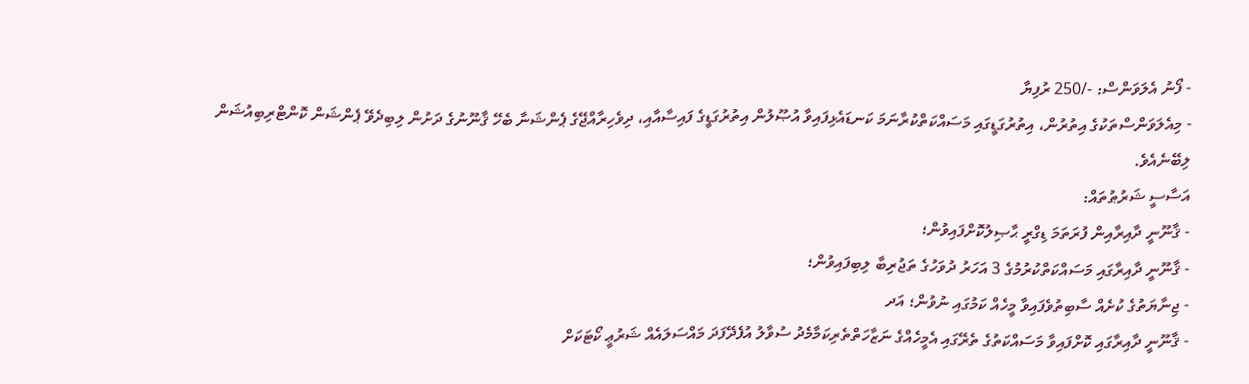- ފޯނު އެލަވަންސް: -/250 ރުފިޔާ
- މިއެލަވަންސްތަކުގެ އިތުރުން، އިތުރުގަޑީގައި މަސައްކަތްކުރާނަމަ ކަނޑައެޅިފައިވާ އުޞޫލުން އިތުރުގަޑީގެ ފައިސާއާއި، ދިވެހިރާއްޖޭގެ ޕެންޝަނާ ބެހޭ ޤާނޫނުގެ ދަށުން ލިބިދެވޭ ޕެންޝަން ކޮންޓްރިބިއުޝަން ލިބޭނެއެވެ.
އަސާސީ ޝަރުޠުތައް:
- ޤާނޫނީ ދާއިރާއިން ފުރަތަމަ ޑިގްރީ ޙާޞިލުކޮށްފައިވުން؛
- ޤާނޫނީ ދާއިރާގައި މަސައްކަތްކުރުމުގެ 3 އަހަރު ދުވަހުގެ ތަޖުރިބާ ލިބިފައިވުން؛
- ޖިނާޔަތުގެ ކުށެއް ސާބިތުވެފައިވާ މީހެއް ކަމުގައި ނުވުން؛ އަދ
- ޤާނޫނީ ދާއިރާގައި ކޮށްފައިވާ މަސައްކަތުގެ ތެރޭގައި އެމީހެއްގެ ނަޒާހަތްތެރިކަމާމެދު ސުވާލު އުފެދޭފަދަ މައްސަލައެއް ޝަރުޢީ ކޯޓަކަށް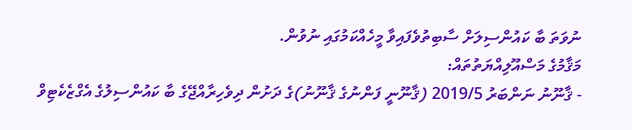ނުވަތަ ބާ ކައުންސިލަށް ސާބިތުވެފައިވާ މީހެއްކަމުގައި ނުވުން.
މަޤާމުގެ މަސްއޫލިއްޔަތުތައް:
- ޤާނޫނު ނަންބަރު 2019/5 (ޤާނޫނީ ފަންނުގެ ޤާނޫނު)ގެ ދަށުން ދިވެހިރާއްޖޭގެ ބާ ކައުންސިލުގެ އެގްޒެކެޓިވް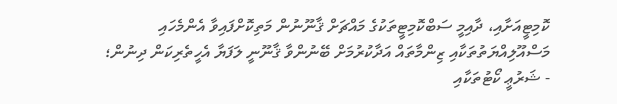ކޮމިޓީއަށާއި، ދާއިމީ ސަބްކޮމިޓީތަކުގެ މައްޗަށް ޤާނޫނުން މަތިކޮށްފައިވާ އެންމެހައި މަސްއޫލިއްޔަތުތަކާއި ޒިންމާތައް އަދާކުރުމަށް ބޭނުންވާ ޤާނޫނީ ލަފަޔާ އެހީތެރިކަން ދިނުން؛
- ޝަރުޢީ ކޯޓުތަކާއި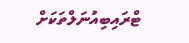ޓްރައިބިއުނަލްތަކަށް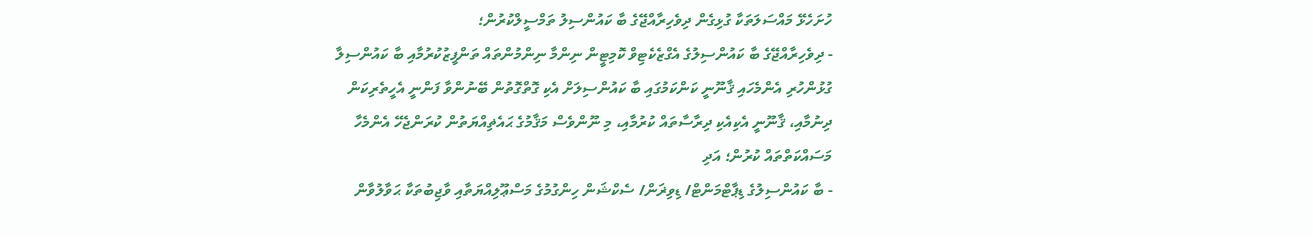ހުށަހެޅޭ މައްސަލަތަކާ ގުޅިގެން ދިވެހިރާއްޖޭގެ ބާ ކައުންސިލު ތަމްސީލްކުރުން؛
- ދިވެހިރާއްޖޭގެ ބާ ކައުންސިލުގެ އެގްޒެކެޓިވް ކޮމިޓީން ނިންމާ ނިންމުންތައް ތަންފީޒުކުރުމާއި ބާ ކައުންސިލާ ގުޅުންހުރި އެންމެހައި ޤާނޫނީ ކަންކަމުގައި ބާ ކައުންސިލަށް އެކި ގޮތްގޮތުން ބޭނުންވާ ފަންނީ އެހީތެރިކަން ދިނުމާއި، ޤާނޫނީ އެކިއެކި ދިރާސާތައް ކުރުމާއި، މި ނޫންވެސް މަޤާމުގެ ޙައެޡިއްޔަތުން ކުރަންޖެހޭ އެންމެހާ މަސައްކަތްތައް ކުރުން؛ އަދި
- ބާ ކައުންސިލުގެ ޑިޕާޓްމަންޓް/ ޑިވިޜަން/ ސެކްޝަން ހިންގުމުގެ މަސްޢޫލިއްޔަތާއި ވާޖިބުތަކާ ޙަވާލުވާން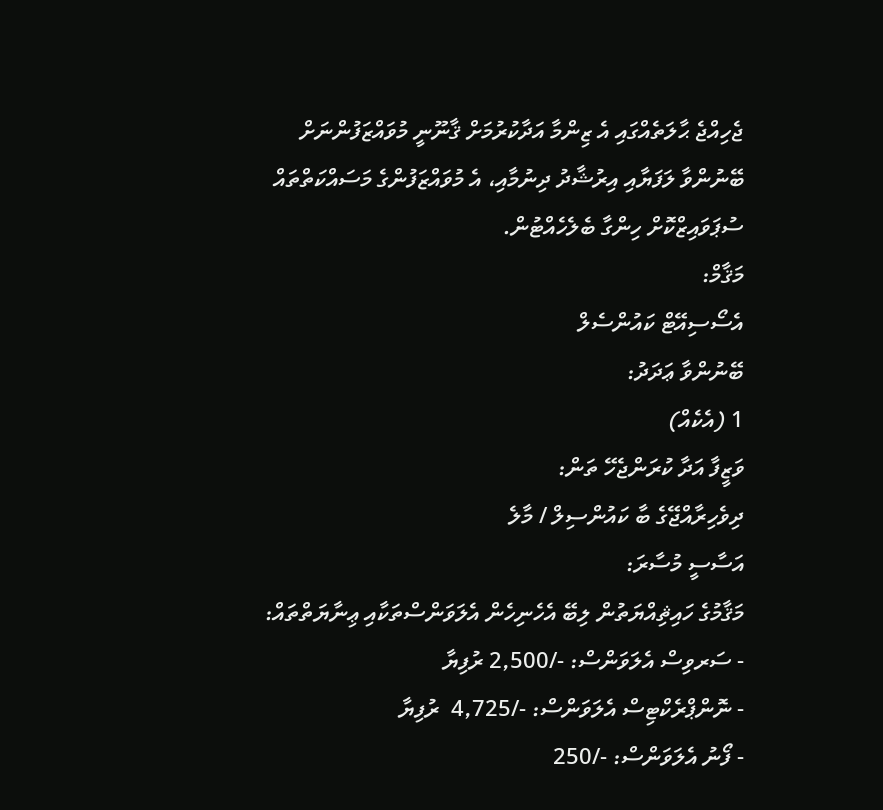ޖެހިއްޖެ ޙާލަތެއްގައި އެ ޒިންމާ އަދާކުރުމަށް ޤާނޫނީ މުވައްޒަފުންނަށް ބޭނުންވާ ލަފަޔާއި އިރުޝާދު ދިނުމާއި، އެ މުވައްޒަފުންގެ މަސައްކަތްތައް ސުޕަވައިޒްކޮށް ހިންގާ ބެލެހެއްޓުން.
މަޤާމް:
އެސޯސިއޭޓް ކައުންސެލް
ބޭނުންވާ ޢަދަދު:
1 (އެކެއް)
ވަޒީފާ އަދާ ކުރަންޖެހޭ ތަން:
ދިވެހިރާއްޖޭގެ ބާ ކައުންސިލް / މާލެ
އަސާސީ މުސާރަ:
މަޤާމުގެ ހައިޘިއްޔަތުން ލިބޭ އެހެނިހެން އެލަވަންސްތަކާއި ޢިނާޔަތްތައް:
- ސަރވިސް އެލަވަންސް: -/2,500 ރުފިޔާ
- ނޮންޕްރެކްޓިސް އެލަވަންސް: -/4,725  ރުފިޔާ
- ފޯނު އެލަވަންސް: -/250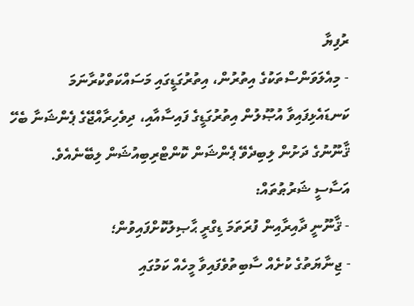ރުފިޔާ
- މިއެލަވަންސްތަކުގެ އިތުރުން، އިތުރުގަޑީގައި މަސައްކަތްކުރާނަމަ ކަނޑައެޅިފައިވާ އުޞޫލުން އިތުރުގަޑީގެ ފައިސާއާއި، ދިވެހިރާއްޖޭގެ ޕެންޝަނާ ބެހޭ ޤާނޫނުގެ ދަށުން ލިބިދެވޭ ޕެންޝަން ކޮންޓްރިބިއުޝަން ލިބޭނެއެވެ.
އަސާސީ ޝަރުޠުތައް:
- ޤާނޫނީ ދާއިރާއިން ފުރަތަމަ ޑިގްރީ ޙާޞިލުކޮށްފައިވުން؛
- ޖިނާޔަތުގެ ކުށެއް ސާބިތުވެފައިވާ މީހެއް ކަމުގައި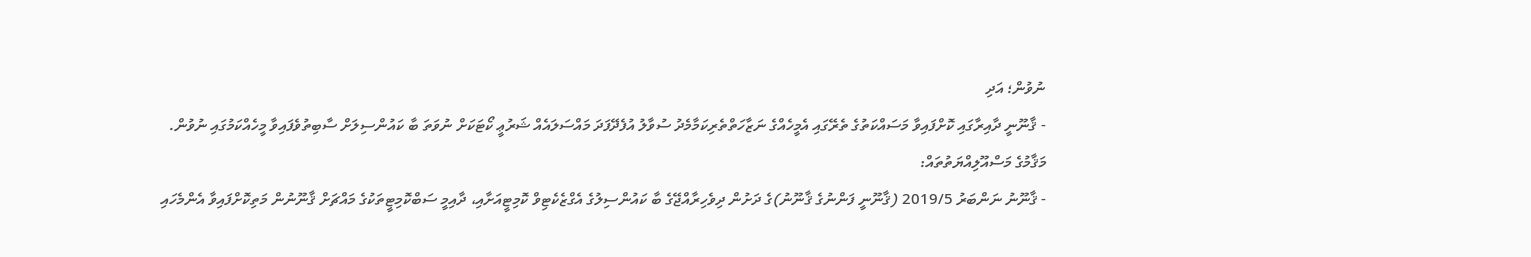ނުވުން؛ އަދި
- ޤާނޫނީ ދާއިރާގައި ކޮށްފައިވާ މަސައްކަތުގެ ތެރޭގައި އެމީހެއްގެ ނަޒާހަތްތެރިކަމާމެދު ސުވާލު އުފެދޭފަދަ މައްސަލައެއް ޝަރުޢީ ކޯޓަކަށް ނުވަތަ ބާ ކައުންސިލަށް ސާބިތުވެފައިވާ މީހެއްކަމުގައި ނުވުން.
މަޤާމުގެ މަސްއޫލިއްޔަތުތައް:
- ޤާނޫނު ނަންބަރު 2019/5 (ޤާނޫނީ ފަންނުގެ ޤާނޫނު)ގެ ދަށުން ދިވެހިރާއްޖޭގެ ބާ ކައުންސިލުގެ އެގްޒެކެޓިވް ކޮމިޓީއަށާއި، ދާއިމީ ސަބްކޮމިޓީތަކުގެ މައްޗަށް ޤާނޫނުން މަތިކޮށްފައިވާ އެންމެހައި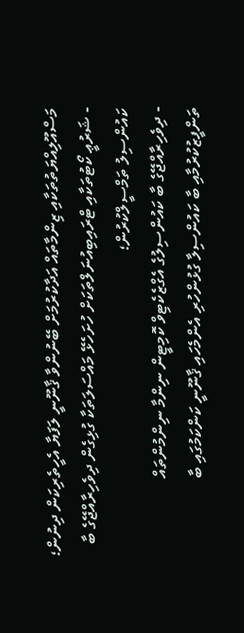މަސްއޫލިއްޔަތުތަކާއި ޒިންމާތައް އަދާކުރުމަށް ބޭނުންވާ ޤާނޫނީ ލަފަޔާ އެހީތެރިކަން ދިނުން؛
- ޝަރުޢީ ކޯޓުތަކާއި ޓްރައިބިއުނަލްތަކަށް ހުށަހެޅޭ މައްސަލަތަކާ ގުޅިގެން ދިވެހިރާއްޖޭގެ ބާ ކައުންސިލު ތަމްސީލްކުރުން؛
- ދިވެހިރާއްޖޭގެ ބާ ކައުންސިލުގެ އެގްޒެކެޓިވް ކޮމިޓީން ނިންމާ ނިންމުންތައް ތަންފީޒުކުރުމާއި ބާ ކައުންސިލާ ގުޅުންހުރި އެންމެހައި ޤާނޫނީ ކަންކަމުގައި ބާ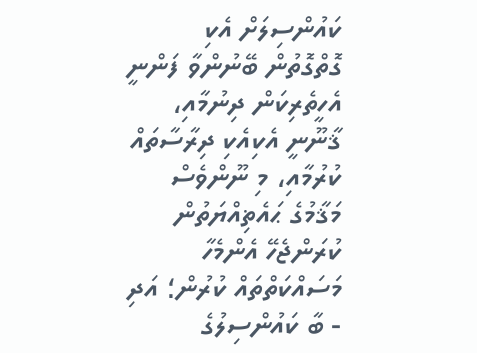ކައުންސިލަށް އެކި ގޮތްގޮތުން ބޭނުންވާ ފަންނީ އެހީތެރިކަން ދިނުމާއި، ޤާނޫނީ އެކިއެކި ދިރާސާތައް ކުރުމާއި، މި ނޫންވެސް މަޤާމުގެ ޙައެޡިއްޔަތުން ކުރަންޖެހޭ އެންމެހާ މަސައްކަތްތައް ކުރުން؛ އަދި
- ބާ ކައުންސިލުގެ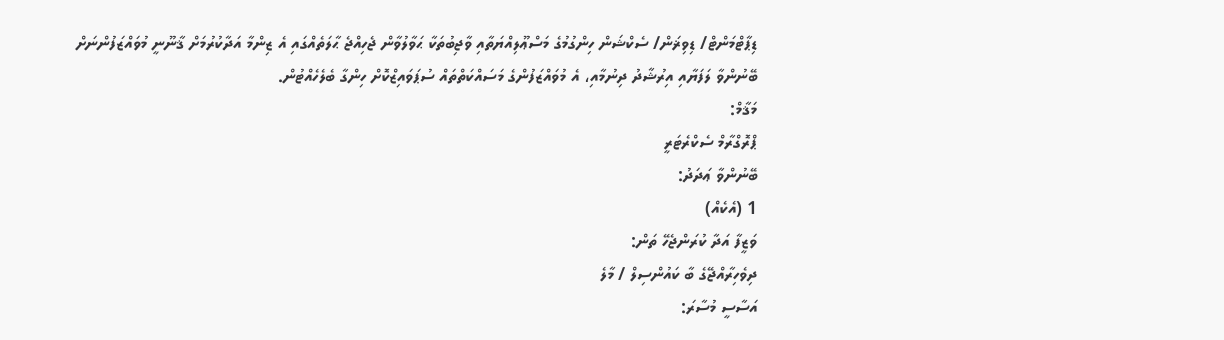ޑިޕާޓްމަންޓް/ ޑިވިޜަން/ ސެކްޝަން ހިންގުމުގެ މަސްޢޫލިއްޔަތާއި ވާޖިބުތަކާ ޙަވާލުވާން ޖެހިއްޖެ ޙާލަތެއްގައި އެ ޒިންމާ އަދާކުރުމަށް ޤާނޫނީ މުވައްޒަފުންނަށް ބޭނުންވާ ލަފަޔާއި އިރުޝާދު ދިނުމާއި، އެ މުވައްޒަފުންގެ މަސައްކަތްތައް ސުޕަވައިޒްކޮށް ހިންގާ ބެލެހެއްޓުން.
މަޤާމް:
ޕްރޮގްރާމް ސެކްރެޓަރީ
ބޭނުންވާ ޢަދަދު:
1 (އެކެއް)
ވަޒީފާ އަދާ ކުރަންޖެހޭ ތަން:
ދިވެހިރާއްޖޭގެ ބާ ކައުންސިލް / މާލެ
އަސާސީ މުސާރަ: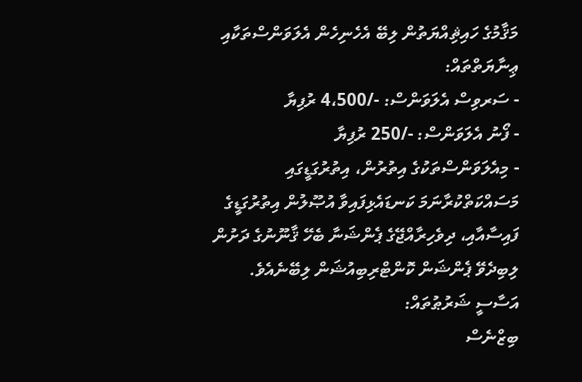މަޤާމުގެ ހައިޘިއްޔަތުން ލިބޭ އެހެނިހެން އެލަވަންސްތަކާއި ޢިނާޔަތްތައް:
- ސަރވިސް އެލަވަންސް: -/4،500 ރުފިޔާ
- ފޯނު އެލަވަންސް: -/250 ރުފިޔާ
- މިއެލަވަންސްތަކުގެ އިތުރުން، އިތުރުގަޑީގައި މަސައްކަތްކުރާނަމަ ކަނޑައެޅިފައިވާ އުޞޫލުން އިތުރުގަޑީގެ ފައިސާއާއި، ދިވެހިރާއްޖޭގެ ޕެންޝަނާ ބެހޭ ޤާނޫނުގެ ދަށުން ލިބިދެވޭ ޕެންޝަން ކޮންޓްރިބިއުޝަން ލިބޭނެއެވެ.
އަސާސީ ޝަރުޠުތައް:
ބިޒްނެސް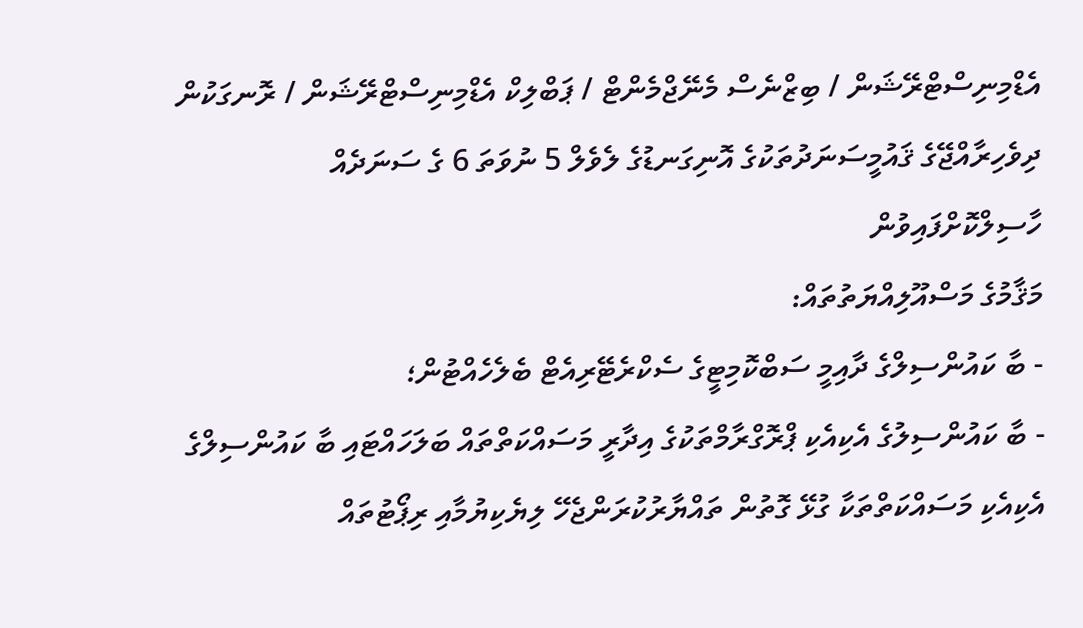އެޑްމިނިސްޓްރޭޝަން / ބިޒްނެސް މެނޭޖްމެންޓް / ޕަބްލިކް އެޑްމިނިސްޓްރޭޝަން / ރޮނގަކުން ދިވެހިރާއްޖޭގެ ޤައުމީސަނަދުތަކުގެ އޮނިގަނޑުގެ ލެވެލް 5 ނުވަތަ 6 ގެ ސަނަދެއް ހާސިލްކޮށްފައިވުން
މަޤާމުގެ މަސްއޫލިއްޔަތުތައް:
- ބާ ކައުންސިލްގެ ދާއިމީ ސަބްކޮމިޓީގެ ސެކްރެޓޭރިއެޓް ބެލެހެއްޓުން؛
- ބާ ކައުންސިލުގެ އެކިއެކި ޕްރޮގްރާމްތަކުގެ އިދާރީ މަސައްކަތްތައް ބަލަހައްޓައި ބާ ކައުންސިލްގެ އެކިއެކި މަސައްކަތްތަކާ ގުޅޭ ގޮތުން ތައްޔާރުކުރަންޖެހޭ ލިޔެކިޔުމާއި ރިޕޯޓުތައް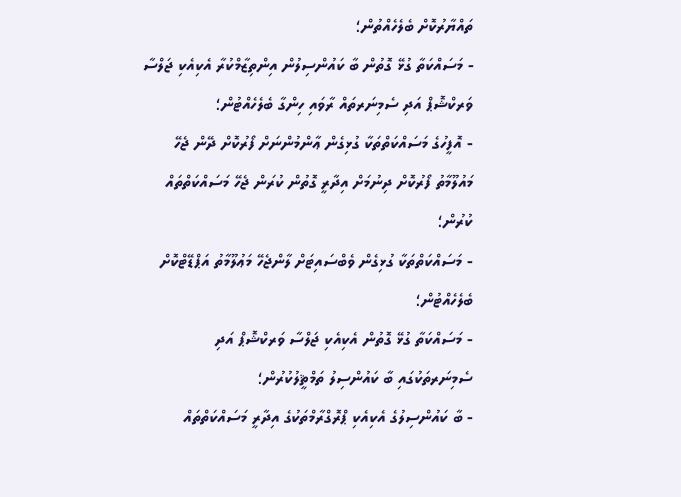ތައްޔާރުކޮށް ބެލެހެއްތުން؛
- މަސައްކަތާ ގުޅޭ ގޮތުން ބާ ކައުންސިލުން އިންތިޒާމްކުރާ އެކިއެކި ޖަލްސާ ވަރކްޝޮޕް އަދި ސެމިނަރތައް ރާވައި ހިންގާ ބެލެހެއްޓުން؛
- އޮފީހުގެ މަސައްކަތްތަކާ ގުޅިގެން ޢާންމުންނަށް ފޯރުކޮށް ދޭން ޖެހޭ މައުލޫމާތު ފޯރުކޮށް ދިނުމަށް އިދާރީ ގޮތުން ކުރަން ޖެހޭ މަސައްކަތްތައް ކުރުން؛
- މަސައްކަތްތަކާ ގުޅިގެން ވެބްސައިޓަށް ލާންޖެހޭ މަޢުލޫމާތު އަޕްޑޭޓްކޮށް ބެލެހެއްޓުން؛
- މަސައްކަތާ ގުޅޭ ގޮތުން އެކިއެކި ޖަލްސާ ވަރކްޝޮޕް އަދި ސެމިނަރތަކުގައި ބާ ކައުންސިލު ތަމްޘީލުކުރުން؛
- ބާ ކައުންސިލުގެ އެކިއެކި ޕްރޮގްރާމްތަކުގެ އިދާރީ މަސައްކަތްތައް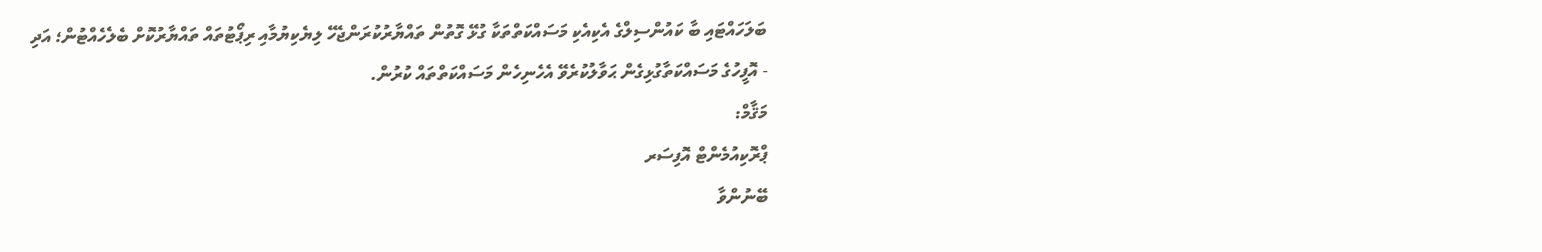ބަލަހައްޓައި ބާ ކައުންސިލްގެ އެކިއެކި މަސައްކަތްތަކާ ގުޅޭ ގޮތުން ތައްޔާރުކުރަންޖެހޭ ލިޔެކިޔުމާއި ރިޕޯޓުތައް ތައްޔާރުކޮށް ބެލެހެއްޓުން؛ އަދި
- އޮފީހުގެ މަސައްކަތާގުޅިގެން ޙަވާލުކުރެވޭ އެހެނިހެން މަސައްކަތްތައް ކުރުން.
މަޤާމް:
ޕްރޮކިއުމެންޓް އޮފިސަރ
ބޭނުންވާ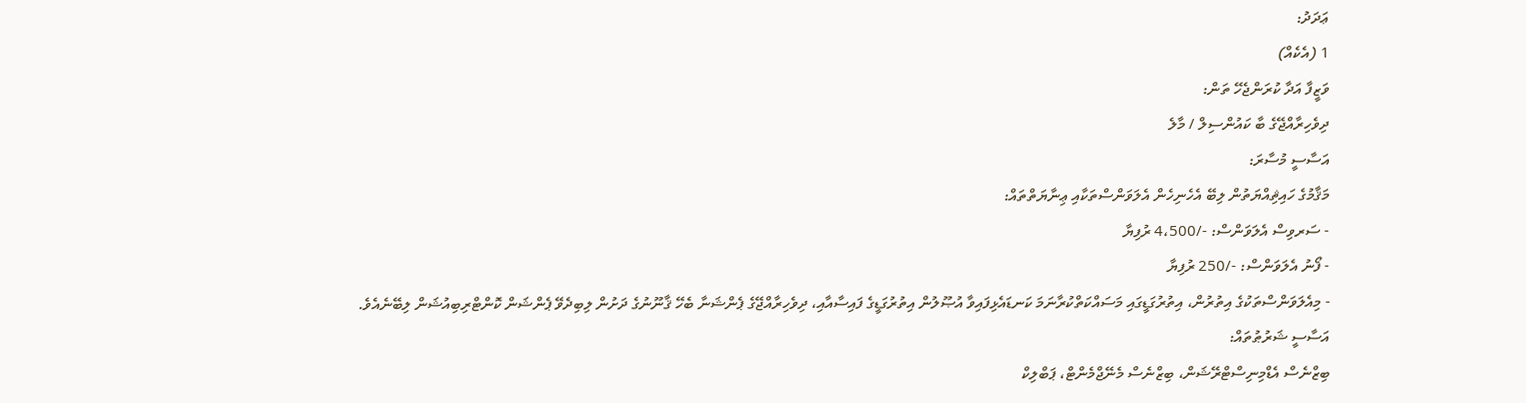ޢަދަދު:
1 (އެކެއް)
ވަޒީފާ އަދާ ކުރަންޖެހޭ ތަން:
ދިވެހިރާއްޖޭގެ ބާ ކައުންސިލް / މާލެ
އަސާސީ މުސާރަ:
މަޤާމުގެ ހައިޘިއްޔަތުން ލިބޭ އެހެނިހެން އެލަވަންސްތަކާއި ޢިނާޔަތްތައް:
- ސަރވިސް އެލަވަންސް: -/4،500 ރުފިޔާ
- ފޯނު އެލަވަންސް: -/250 ރުފިޔާ
- މިއެލަވަންސްތަކުގެ އިތުރުން، އިތުރުގަޑީގައި މަސައްކަތްކުރާނަމަ ކަނޑައެޅިފައިވާ އުޞޫލުން އިތުރުގަޑީގެ ފައިސާއާއި، ދިވެހިރާއްޖޭގެ ޕެންޝަނާ ބެހޭ ޤާނޫނުގެ ދަށުން ލިބިދެވޭ ޕެންޝަން ކޮންޓްރިބިއުޝަން ލިބޭނެއެވެ.
އަސާސީ ޝަރުޠުތައް:
ބިޒްނެސް އެޑްމިނިސްޓްރޭޝަން، ބިޒްނެސް މެނޭޖްމެންޓް، ޕަބްލިކް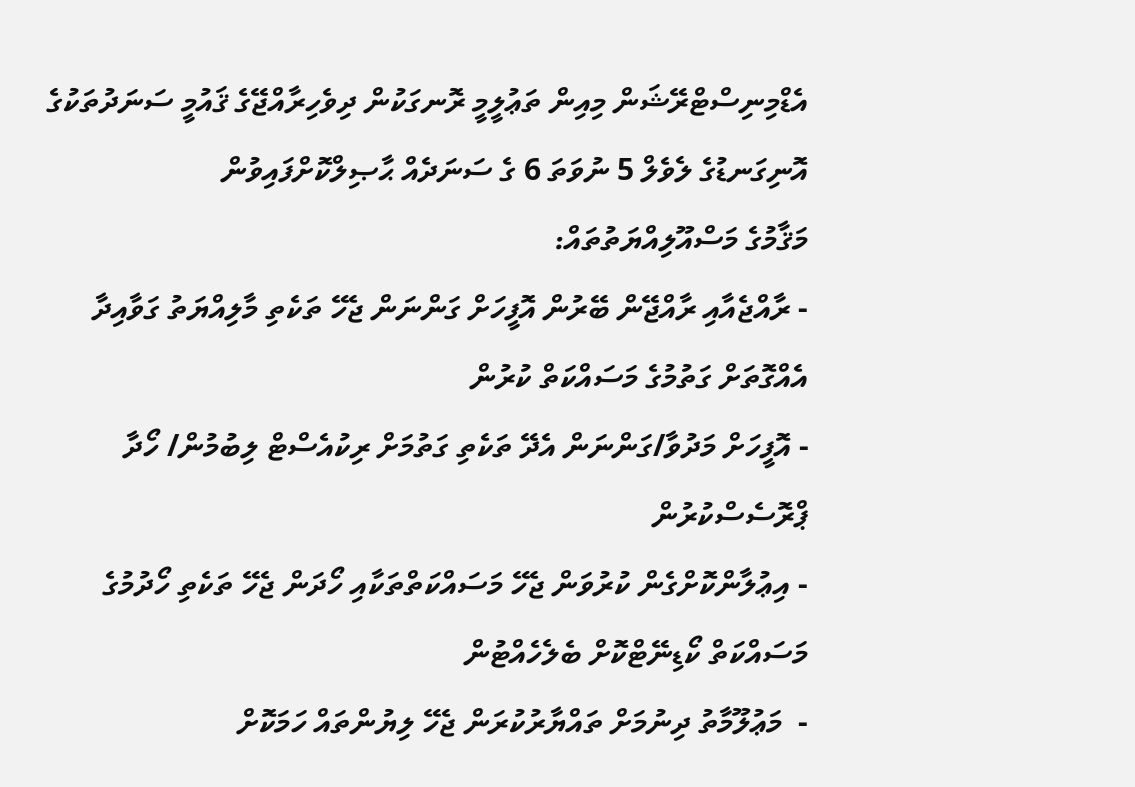އެޑްމިނިސްޓްރޭޝަން މިއިން ތަޢުލީމީ ރޮނގަކުން ދިވެހިރާއްޖޭގެ ޤައުމީ ސަނަދުތަކުގެ އޮނިގަނޑުގެ ލެވެލް 5 ނުވަތަ 6 ގެ ސަނަދެއް ޙާޞިލްކޮށްފައިވުން
މަޤާމުގެ މަސްއޫލިއްޔަތުތައް:
- ރާއްޖެއާއި ރާއްޖޭން ބޭރުން އޮފީހަށް ގަންނަން ޖެހޭ ތަކެތި މާލިއްޔަތު ގަވާއިދާ އެއްގޮތަށް ގަތުމުގެ މަސައްކަތް ކުރުން
- އޮފީހަށް މަދުވާ/ގަންނަން އެދޭ ތަކެތި ގަތުމަށް ރިކުއެސްޓް ލިބުމުން/ ހޯދާ ޕްރޮސެސްކުރުން
- އިޢުލާންކޮށްގެން ކުރުވަން ޖެހޭ މަސައްކަތްތަކާއި ހޯދަން ޖެހޭ ތަކެތި ހޯދުމުގެ މަސައްކަތް ކޯޑިނޭޓްކޮށް ބެލެހެއްޓުން
-  މަޢުލޫމާތު ދިނުމަށް ތައްޔާރުކުރަން ޖެހޭ ލިޔުންތައް ހަމަކޮށް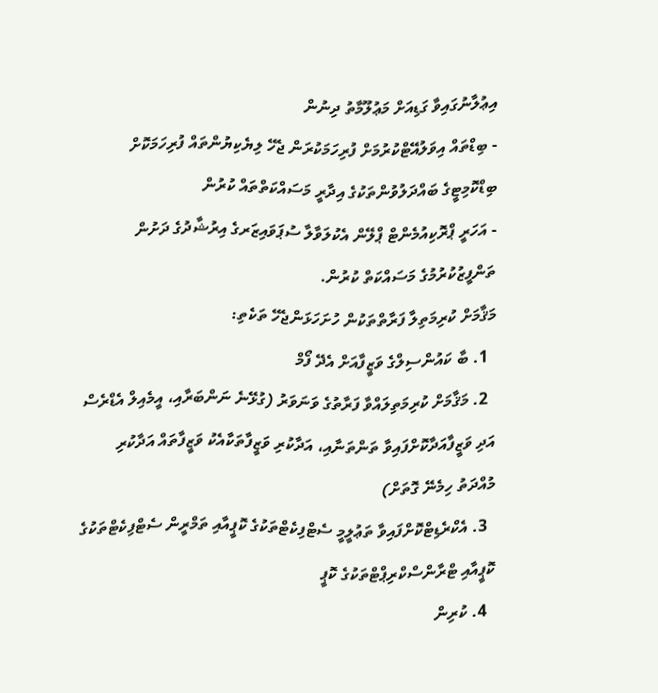އިޢުލާނުގައިވާ ގަޑިއަށް މަޢުލޫމާތު ދިނުން
- ބިޑްތައް އިވަލުއޭޓްކުރުމަށް ފުރިހަމަކުރަން ޖެހޭ ލިޔެކިޔުންތައް ފުރިހަމަކޮށް ބިޑްކޮމިޓީގެ ބައްދަލުވުންތަކުގެ އިދާރީ މަސައްކަތްތައް ކުރުން
- އަހަރީ ޕްރޮކިއުމެންޓް ޕްލޭން އެކުލަވާލާ ސުޕަވައިޒަރގެ އިރުޝާދުގެ ދަށުން ތަންފީޒުކުރުމުގެ މަސައްކަތް ކުރުން.
މަޤާމަށް ކުރިމަތިލާ ފަރާތްތަކުން ހުށަހަޅަންޖެހޭ ތަކެތި:
  1. ބާ ކައުންސިލްގެ ވަޒީފާއަށް އެދޭ ފޯމް
  2. މަޤާމަށް ކުރިމަތިލައްވާ ފަރާތުގެ ވަނަވަރު (ގުޅޭނެ ނަންބަރާއި، އީމެއިލް އެޑްރެސް އަދި ވަޒީފާއަދާކޮށްފައިވާ ތަންތަނާއި، އަދާކުރި ވަޒީފާތަކާއެކު ވަޒީފާތައް އަދާކުރި މުއްދަތު ހިމެނޭ ގޮތަށް)
  3. އެކްރެޑިޓްކޮށްފައިވާ ތަޢުލީމީ ސެޓްފިކެޓްތަކުގެ ކޮޕީއާއި ތަމްރީން ސެޓްފިކެޓްތަކުގެ ކޮޕީއާއި ޓްރާންސްކްރިޕްޓްތަކުގެ ކޮޕީ
  4. ކުރިން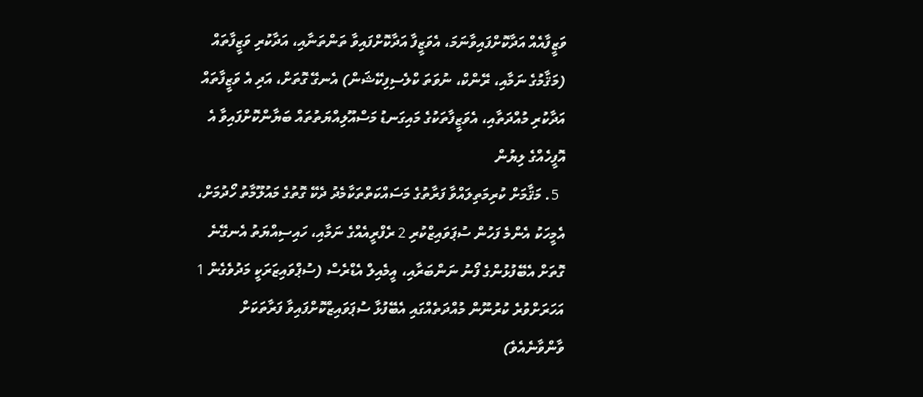ވަޒީފާއެއް އަދާކޮށްފައިވާނަމަ، އެވަޒީފާ އަދާކޮށްފައިވާ ތަންތަނާއި، އަދާކުރި ވަޒީފާތައް (މަޤާމުގެ ނަމާއި، ރޭންކް، ނުވަތަ ކްލެސިފިކޭޝަން) އެނގޭ ގޮތަށް، އަދި އެ ވަޒީފާތައް އަދާކުރި މުއްދަތާއި، އެވަޒީފާތަކުގެ މައިގަނޑު މަސްއޫލިއްޔަތުތައް ބަޔާންކޮށްފައިވާ އެ އޮފީހެއްގެ ލިޔުން
  5. މަޤާމަށް ކުރިމަތިލައްވާ ފަރާތުގެ މަސައްކަތްތަކާމެދު ދެކޭ ގޮތުގެ މައުލޫމާތު ހޯދުމަށް، އެމީހަކު އެންމެ ފަހުން ސުޕަވައިޒްކުރި 2 ރެފްރީއެއްގެ ނަމާއި، ހައިސިއްޔަތު އެނގޭނެ ގޮތަށް އެބޭފުޅުންގެ ފޯނު ނަންބަރާއި، އީމެއިލް އެޑްރެސް (ސުޕްވައިޒަރަކީ މަދުވެގެން 1 އަހަރަށްވުރެ ކުރުނޫން މުއްދަތެއްގައި އެބޭފުޅާ ސުޕަވައިޒްކޮށްފައިވާ ފަރާތަކަށް ވާންވާނެއެވެ)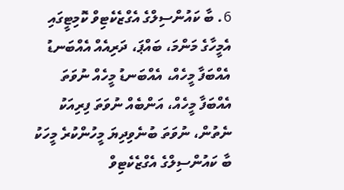6. ބާ ކައުންސިލްގެ އެގްޒެކެޓިވް ކޮމިޓީގައި އެމީހާގެ މަންމަ، ބައްޕަ، ދަރިއެއް އެއްބަނޑު އެއްބަފާ މީހެއް، އެއްބަނޑު މީހެއް ނުވަތަ އެއްބަފާ މީހެއް، އަންބެއް ނުވަތަ ފިރިއަކު ނެތުން، ނުވަތަ ބުނެވިދިޔަ މީހުންކުރެ މީހަކު ބާ ކައުންސިލްގެ އެގްޒެކެޓިވް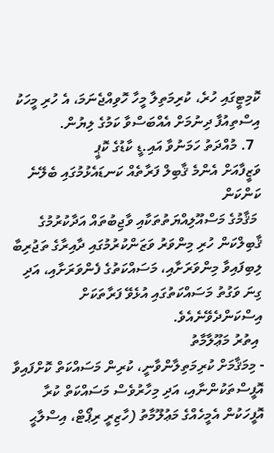ކޮމިޓީގައި ހުރެ، ކުރިމަތިލާ މީހާ ހޮވިއްޖެނަމަ، އެ ހުރި މީހަކު އިސްތިއުފާ ދިނުމަށް އެއްބަސްވާ ކަމުގެ ލިޔުން.
  7. މުއްދަތު ހަމަނުވާ އައި.ޑީ ކާޑުގެ ކޮޕީ
ވަޒީފާއަށް އެންމެ ޤާބިލް ފަރާތެއް ކަނޑައެޅުމުގައި ބެލޭނެ ކަންކަން
 މަޤާމުގެ މަސްއޫލިއްޔަތުތަކާއި ވާޖިބުތައް އަދާކުރުމުގެ ޤާބިލްކަން ހުރި މިންވަރު ވަޒަންކުރުމުގައި ދާއިރާގެ ތަޖުރިބާ ލިބިފައިވާ މިންވަރަށާއި، މަސައްކަތުގެ ފެންވަރަށާއި، އަދި ގިނަ ވަގުތު މަސައްކަތުގައި އުޅެވޭ ފަރާތަކަށް އިސްކަންދެވޭނެއެވެ.
 އިތުރު މަޢޫލާމާތު
- މިމަޤާމަށް ކުރިމަތިލާންވާނީ، ކުރިން މަސައްކަތް ކޮށްފައިވާ އޮފީސްތަކުންނާއި، އަދި މިހާރުވެސް މަސައްކަތް ކުރާ އޮފީހަކުން އެމީހެއްގެ މަޢުލޫމާތު (ހާޒިރީ ރިޕޯޓް، އިސްލާޙީ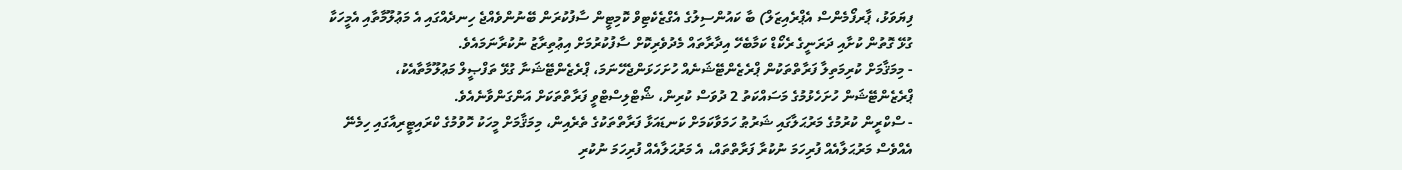ފިޔަވަޅު، ޕާރފޯމެންސް އެޕްރެއިޒަލް) ބާ ކައުންސިލުގެ އެގްޒެކެޓިވް ކޮމިޓީން ސާފުކުރަން ބޭނުންވެއްޖެ ހިނދެއްގައި އެ މަޢުލޫމާތާއި އެމީހަކާ ގުޅޭ ގޮތުން ކުށާއި ދަރަނީގެ ރެކޯޑް ކަމާބެހޭ އިދާރާތައް މެދުވެރިކޮށް ސާފުކުރުމަށް އިޢުތިރާޒު ނުކުރާނަމައެވެ.
- މިމަޤާމަށް ކުރިމަތިލާ ފަރާތްތަކުން ޕްރެޒެންޓޭޝަނެއް ހުށަހަޅަންޖެހޭނަމަ، ޕްރެޒެންޓޭޝަނާ ގުޅޭ ތަފްޞީލް މަޢުލޫމާތާއެކު، ޕްރެޒެންޓޭޝަން ހުށަހެޅުމުގެ މަސައްކަތު 2 ދުވަސް ކުރިން، ޝޯޓްލިސްޓްވީ ފަރާތްތަކަށް އަންގަންވާނެއެވެ.
- ސްކްރީން ކުރުމުގެ މަރުޙަލާގައި ޝަރުޠު ހަމަވާކަމަށް ކަނޑައަޅާ ފަރާތްތަކުގެ ތެރެއިން، މިމަޤާމަށް މީހަކު ހޮވުމުގެ ކްރައިޓީރިއާގައި ހިމެނޭ އެއްވެސް މަރުޙަލާއެއް ފުރިހަމަ ނުކުރާ ފަރާތްތައް، އެ މަރުޙަލާއެއް ފުރިހަމަ ނުކުރި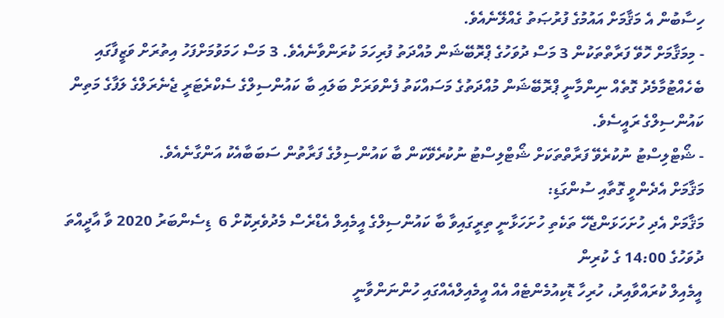ހިސާބުން އެ މަޤާމަށް އައުމުގެ ފުރުޞަތު ގެއްލޭނެއެވެ.
- މިމަޤާމަށް ހޮވޭ ފަރާތްތަކުން 3 މަސް ދުވަހުގެ ޕްރޮބޭޝަން މުއްދަތު ފުރިހަމަ ކުރަންވާނެއެވެ. 3 މަސް ހަމަވުމަށްފަހު އިތުރަށް ވަޒީފާގައި ބެހެއްޓުމާމެދު ގޮތެއް ނިންމާނީ ޕްރޮބޭޝަން މުއްދަތުގެ މަސައްކަތު ފެންވަރަށް ބަލައި ބާ ކައުންސިލްގެ ސެކްރެޓަރީ ޖެނެރަލްގެ ލަފާގެ މަތިން ކައުންސިލްގެ ރައީސެވެ.
- ޝޯޓްލިސްޓު ނުކުރެވޭ ފަރާތްތަކަށް ޝޯޓްލިސްޓު ނުކުރެވޭކަން ބާ ކައުންސިލުގެ ފަރާތުން ސަބަބާއެކު އަންގާނެއެވެ.
މަޤާމަށް އެދެންވީ ގޮތާއި ސުންގަޑި:
މަޤާމަށް އެދި ހުށަހަޅަންޖެހޭ ތަކެތި ހުށަހަޅާނީ ތިރީގައިވާ ބާ ކައުންސިލްގެ އީމެއިލް އެޑްރެސް މެދުވެރިކޮށް 6  ޑިސެންބަރު 2020 ވާ އާދީއްތަ ދުވަހުގެ 14:00 ގެ ކުރިން
އީމެއިލް ކުރައްވާއިރު، ހުރިހާ ޑޮކިއުމެންޓެއް އެއް އީމެއިލްއެއްގައި ހުންނަންވާނީ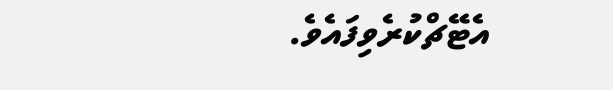އެޓޭޗްކުރެވިފައެވެ.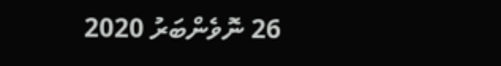26 ނޮވެންބަރު 2020